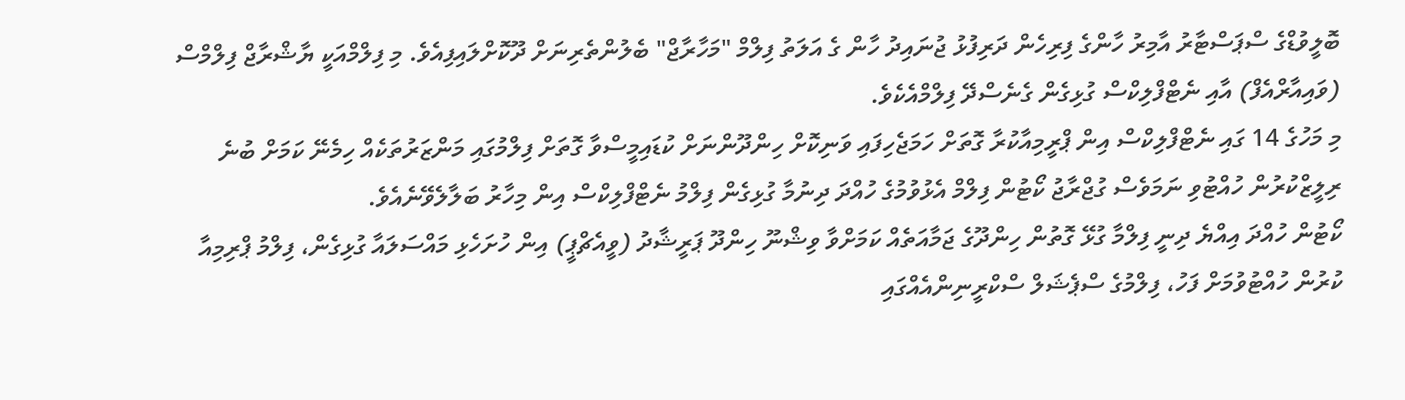ބޮލީވުޑްގެ ސްޕަސްޓާރު އާމިރު ހާންގެ ފިރިހެން ދަރިފުޅު ޖުނައިދު ހާން ގެ އަލަތު ފިލްމް "މަހާރާޖް" ބެލުންތެރިނަށް ދޫކޮށްލައިފިއެވެ. މި ފިލްމްއަކީ ޔާޝްރާޖް ފިލްމްސް (ވައިއާރްއެފް) އާއި ނެޓްފްލިކްސް ގުޅިގެން ގެނެސްދޭ ފިލްމްއެކެވެ.
މި މަހުގެ 14 ގައި ނެޓްފްލިކްސް އިން ޕްރީމިއާކުރާ ގޮތަށް ހަމަޖެހިފައި ވަނިކޮށް ހިންދޫންނަށް ކުޑައިމީސްވާ ގޮތަށް ފިލްމުގައި މަންޒަރުތަކެއް ހިމެނޭ ކަމަށް ބުނެ ރިލީޒްކުރުން ހުއްޓުވި ނަމަވެސް ގުޖްރާޖު ކޯޓުން ފިލްމް އެޅުވުމުގެ ހުއްދަ ދިނުމާ ގުޅިގެން ފިލްމު ނެޓްފްލިކްސް އިން މިހާރު ބަލާލެވޭނެއެވެ.
ކޯޓުން ހުއްދަ އިއްޔެ ދިނީ ފިލްމާ ގުޅޭ ގޮތުން ހިންދޫގެ ޖަމާއަތެއް ކަމަށްވާ ވިޝްނޫ ހިންދޫ ޕަރީޝާދު (ވީއެޗްޕީ) އިން ހުށަހެޅި މައްސަލައާ ގުޅިގެން، ފިލްމު ޕްރިމިއާ ކުރުން ހުއްޓުވުމަށް ފަހު، ފިލްމުގެ ސްޕެޝަލް ސްކްރީނިންއެއްގައި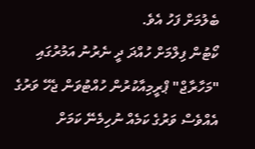ބެލުމަށް ފަހު އެވެ.
ކޯޓުން ފިލްމަށް ހުއްދަ ދީ ނެރުނު އަމުރުގައި "މަހާރާޖް" ޕްރީމިއާކުރުން ހުއްޓުވަން ޖެހޭ ވަރުގެ އެއްވެސް ވަރުގެ ކަމެއް ނުހިމެނޭ ކަމަށް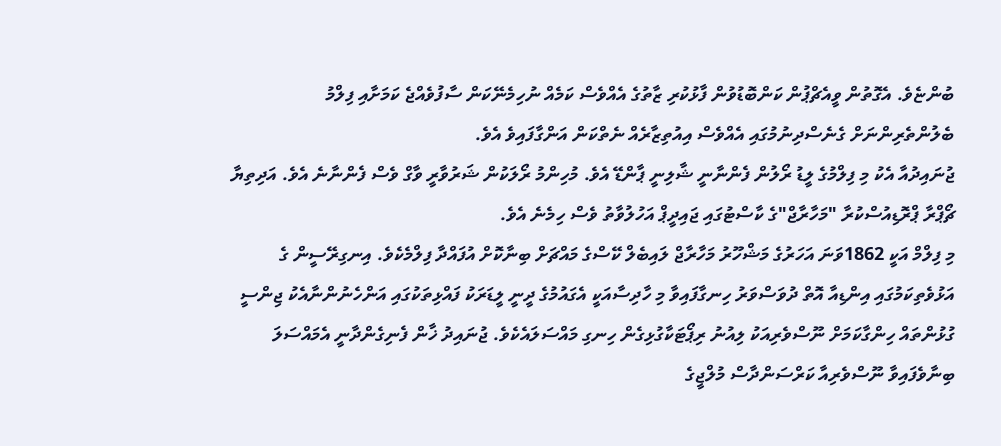ބުންޏެވެ. އެގޮތުން ވީއެޗްޕުން ކަންބޮޑުވުން ފާޅުކުރި ޒާތުގެ އެއްވެސް ކަމެއް ނުހިމެނޭކަން ސާފުވެއްޖެ ކަމަށާއި ފިލްމު ބެލުންތެރިންނަށް ގެނެސްދިނުމުގައި އެއްވެސް އިއުތިޒާރެއް ނެތްކަން އަންގާފައިވެ އެވެ.
ޖުނައިދުއާ އެކު މި ފިލްމުގެ ލީޑު ރޯލުން ފެންނާނީ ޝާލިނީ ޕާންޑޭ އެވެ. މުހިންމު ރޯލަކުން ޝަރުވާރީ ވާގް ވެސް ފެންނާނެ އެވެ. އަދިތިޔާ ޗޯޕްރާ ޕްރޮޑިއުސްކުރާ "މަހާރާޖް"ގެ ކާސްޓުގައި ޖައިދީޕް އަހުލުވާތު ވެސް ހިމެނެ އެވެ.
މި ފިލްމް އަކީ 1862ވަނަ އަހަރުގެ މަޝްހޫރު މަހާރާޖް ލައިބެލް ކޭސްގެ މައްޗަށް ބިނާކޮށް އުފައްދާ ފިލްމެކެވެ. އިނގިރޭސީން ގެ އަޅުވެތިކަމުގައި އިންޑިއާ އޮތް ދުވަސްވަރު ހިނގާފައިވާ މި ހާދިސާއަކީ އެގައުމުގެ ދީނީ ލީޑަރަކު ފައްޅިތަކުގައި އަންހެނުންނާއެކު ޖިންސީ ގުޅުންތައް ހިންގާކަމަށް ނޫސްވެރިއަކު ލިއުނު ރިޕޯޓަކާގުޅިގެން ހިނގި މައްސަލައެކެވެ. ޖުނައިދު ޚާން ފެނިގެންދާނީ އެމައްސަލަ ބިނާވެފައިވާ ނޫސްވެރިއާ ކަރްސަންދާސް މުލްޖީގެ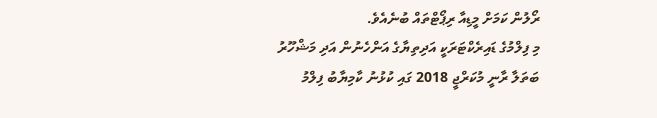ރޯލުން ކަމަށް މީޑިއާ ރިޕޯޓްތައް ބުނެއެވެ.
މި ފިލްމުގެ ޑައިރެކްޓަރަކީ އަދިތިޔާގެ އަންހެނުން އަދި މަޝްހޫރު ބަތަލާ ރާނީ މުކަރްޖީ 2018 ގައި ކުޅުނު ކާމިޔާބު ފިލްމު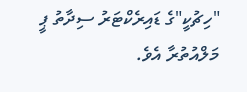"ހިޗުކީ"ގެ ޑައިރެކްޓަރު ސިދާތު ޕީ މަލްއުތުރާ އެވެ.